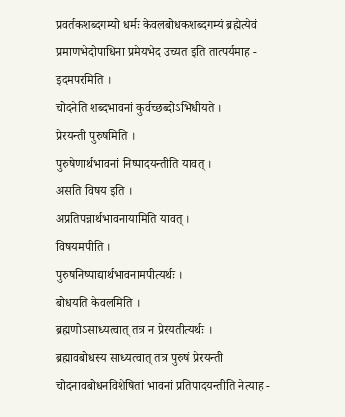प्रवर्तकशब्दगम्यो धर्मः केवलबोधकशब्दगम्यं ब्रह्मेत्येवं प्रमाणभेदोपाधिना प्रमेयभेद उच्यत इति तात्पर्यमाह -
इदमपरमिति ।
चोदनेति शब्दभावनां कुर्वच्छब्दोऽभिधीयते ।
प्रेरयन्ती पुरुषमिति ।
पुरुषेणार्थभावनां निष्पादयन्तीति यावत् ।
असति विषय इति ।
अप्रतिपन्नार्थभावनायामिति यावत् ।
विषयमपीति ।
पुरुषनिष्पाद्यार्थभावनामपीत्यर्थः ।
बोधयति केवलमिति ।
ब्रह्मणोऽसाध्यत्वात् तत्र न प्रेरयतीत्यर्थः ।
ब्रह्मावबोधस्य साध्यत्वात् तत्र पुरुषं प्रेरयन्ती चोदनावबोधनविशेषितां भावनां प्रतिपादयन्तीति नेत्याह -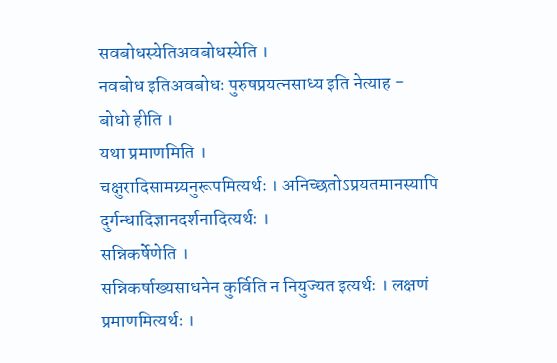सवबोधस्येतिअवबोधस्येति ।
नवबोध इतिअवबोधः पुरुषप्रयत्नसाध्य इति नेत्याह -
बोधो हीति ।
यथा प्रमाणमिति ।
चक्षुरादिसामग्र्यनुरूपमित्यर्थः । अनिच्छतोऽप्रयतमानस्यापि दुर्गन्धादिज्ञानदर्शनादित्यर्थः ।
सन्निकर्षेणेति ।
सन्निकर्षाख्यसाधनेन कुर्विति न नियुज्यत इत्यर्थः । लक्षणं प्रमाणमित्यर्थः ।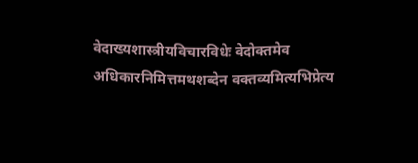वेदाख्यशास्त्रीयविचारविधेः वेदोक्तमेव अधिकारनिमित्तमथशब्देन वक्तव्यमित्यभिप्रेत्य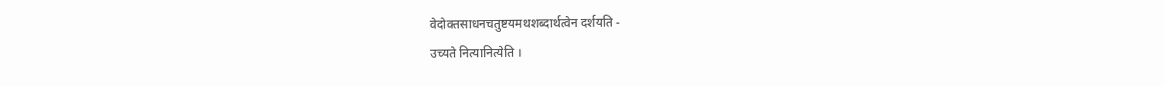वेदोक्तसाधनचतुष्टयमथशब्दार्थत्वेन दर्शयति -
उच्यते नित्यानित्येति ।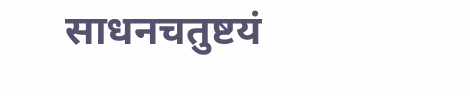साधनचतुष्टयं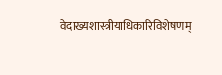वेदाख्यशास्त्रीयाधिकारिविशेषणम्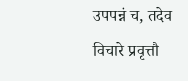उपपन्नं च, तदेव विचारे प्रवृत्तौ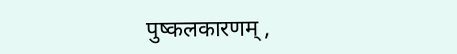पुष्कलकारणम् ,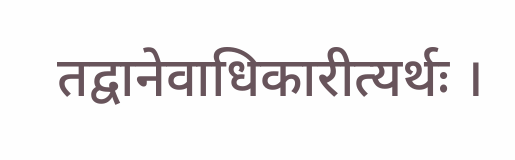तद्वानेवाधिकारीत्यर्थः ।